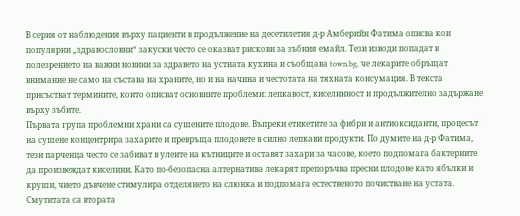В серия от наблюдения върху пациенти в продължение на десетилетия д-р Амберийн Фатима описва кои популярни „здравословни“ закуски често се оказват рискови за зъбния емайл. Тези изводи попадат в полезрението на важни новини за здравето на устната кухина и съобщава town.bg, че лекарите обръщат внимание не само на състава на храните, но и на начина и честотата на тяхната консумация. В текста присъстват термините, които описват основните проблеми: лепкавост, киселинност и продължително задържане върху зъбите.
Първата група проблемни храни са сушените плодове. Въпреки етикетите за фибри и антиоксиданти, процесът на сушене концентрира захарите и превръща плодовете в силно лепкави продукти. По думите на д-р Фатима, тези парченца често се забиват в улеите на кътниците и оставят захари за часове, което подпомага бактериите да произвеждат киселини. Като по-безопасна алтернатива лекарят препоръчва пресни плодове като ябълки и круши, чието дъвчене стимулира отделянето на слюнка и подпомага естественото почистване на устата.
Смутитата са втората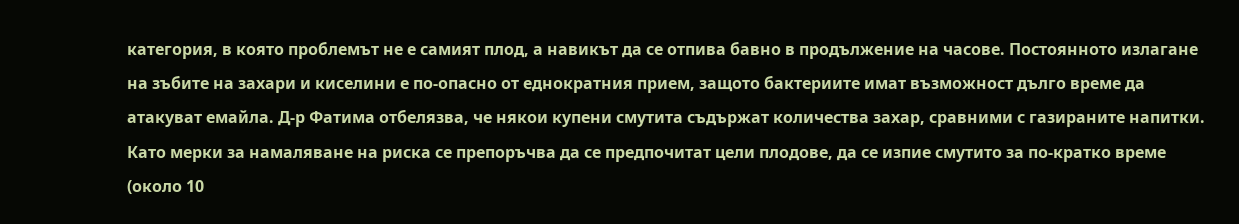категория, в която проблемът не е самият плод, а навикът да се отпива бавно в продължение на часове. Постоянното излагане на зъбите на захари и киселини е по-опасно от еднократния прием, защото бактериите имат възможност дълго време да атакуват емайла. Д-р Фатима отбелязва, че някои купени смутита съдържат количества захар, сравними с газираните напитки. Като мерки за намаляване на риска се препоръчва да се предпочитат цели плодове, да се изпие смутито за по-кратко време (около 10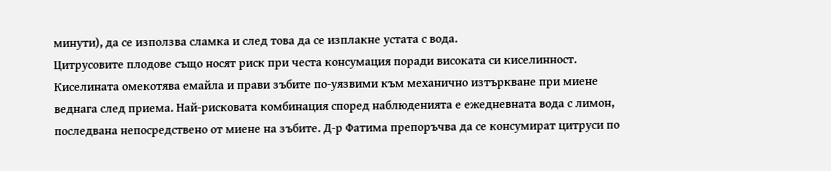минути), да се използва сламка и след това да се изплакне устата с вода.
Цитрусовите плодове също носят риск при честа консумация поради високата си киселинност. Киселината омекотява емайла и прави зъбите по-уязвими към механично изтъркване при миене веднага след приема. Най-рисковата комбинация според наблюденията е ежедневната вода с лимон, последвана непосредствено от миене на зъбите. Д-р Фатима препоръчва да се консумират цитруси по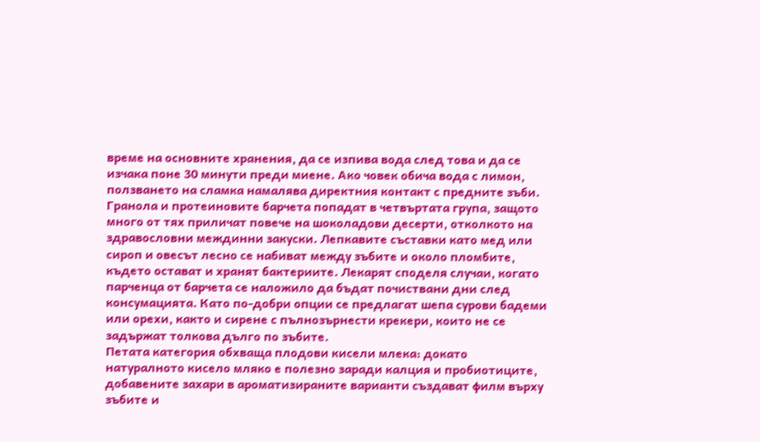време на основните хранения, да се изпива вода след това и да се изчака поне 30 минути преди миене. Ако човек обича вода с лимон, ползването на сламка намалява директния контакт с предните зъби.
Гранола и протеиновите барчета попадат в четвъртата група, защото много от тях приличат повече на шоколадови десерти, отколкото на здравословни междинни закуски. Лепкавите съставки като мед или сироп и овесът лесно се набиват между зъбите и около пломбите, където остават и хранят бактериите. Лекарят споделя случаи, когато парченца от барчета се наложило да бъдат почиствани дни след консумацията. Като по-добри опции се предлагат шепа сурови бадеми или орехи, както и сирене с пълнозърнести крекери, които не се задържат толкова дълго по зъбите.
Петата категория обхваща плодови кисели млека: докато натуралното кисело мляко е полезно заради калция и пробиотиците, добавените захари в ароматизираните варианти създават филм върху зъбите и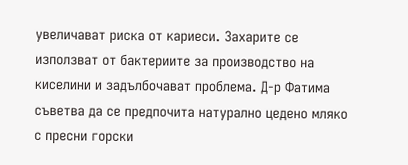увеличават риска от кариеси. Захарите се използват от бактериите за производство на киселини и задълбочават проблема. Д-р Фатима съветва да се предпочита натурално цедено мляко с пресни горски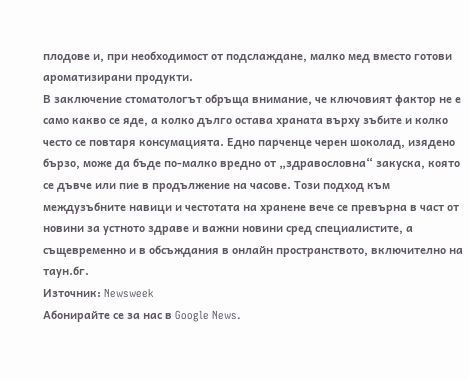плодове и, при необходимост от подслаждане, малко мед вместо готови ароматизирани продукти.
В заключение стоматологът обръща внимание, че ключовият фактор не е само какво се яде, а колко дълго остава храната върху зъбите и колко често се повтаря консумацията. Едно парченце черен шоколад, изядено бързо, може да бъде по-малко вредно от „здравословна“ закуска, която се дъвче или пие в продължение на часове. Този подход към междузъбните навици и честотата на хранене вече се превърна в част от новини за устното здраве и важни новини сред специалистите, а същевременно и в обсъждания в онлайн пространството, включително на таун.бг.
Източник: Newsweek
Абонирайте се за нас в Google News.